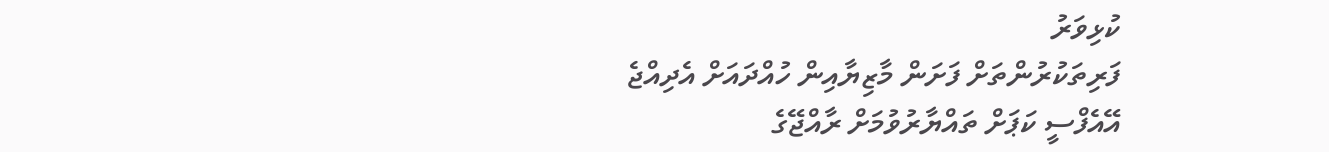ކުޅިވަރު
ފަރިތަކުރުންތަށް ފަށަން މާޒިޔާއިން ހުއްދައަށް އެދިއްޖެ
އޭއެފްސީ ކަޕަށް ތައްޔާރުވުމަށް ރާއްޖޭގެ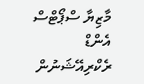މާޒިޔާ ސްޕޯޓްސް އެންޑް ރެކްރިއޭޝަނުން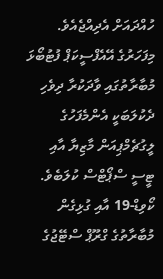ހުއްދައަށް އެދިއްޖެއެވެ.
މިފަހަރުގެ އޭއެފްސީކަޕް ފުޓުބޯޅަ މުބާރާތުގައި ވާދަކުރާ ދިވެހި ދެކުލަބަކީ އެންމެފަހުގެ ލީގުޗެމްޕިއަން މާޒިޔާ އާއި ޓީސީ ސްޕޯޓްސް ކުލަބެވެ. ކޯވިޑް-19 އާއި ގުޅިގެން މުބާރާތުގެ ގްރޫޕް ސްޓޭޖުގެ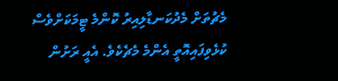މެޗުތަށް މެދުކަނޑާލިއިރު ކޮންމެ ޓީމަކަށްވެސް ކުޅެވިފައިއޮތީ އެންމެ މެޗެކެވެ. އެއީ ރަށުން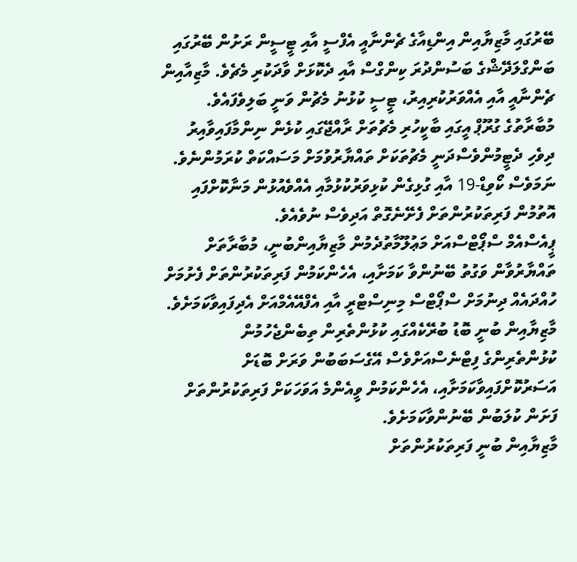ބޭރުގައި މާޒިޔާއިން އިންޑިއާގެ ޗެންނާއީ އެފްސީ އާއި ޓީސީން ރަށުން ބޭރުގައި ބަންގްލަދޭޝްގެ ބަސުންދުރަ ކިންގްސް އާއި ދެކޮޅަށް ވާދަކުރި މެޗެވެ. މާޒިއާއިން ޗެންނާއީ އާއި އެއްވަރުކުރިއިރު، ޓީސީ ކުޅުނު މެޗުން ވަނީ ބަލިވެފައެވެ.
މުބާރާތުގެ ގުރޫޕް އީގައި ބާކީހުރި މެޗުތަށް ރާއްޖޭގައި ކުޅެން ނިންމާފައިވާއިރު ދިވެހި ދެޓީމުންވެސްދަނީ މެޗުތަކަށް ތައްޔާރުވުމަށް މަސައްކަތް ކުރަމުންނެވެ. ނަމަވެސް ކޯވިޑް-19 އާއި ގުޅިގެން ކުޅިވަރުކުޅުމާއި އެއްވެއުޅުން މަނާކޮށްފައި އޮތުމުން ފަރިތަކުރުންތަށް ފެށޭނެގޮތް އަދިވެސް ނުވެއެވެ.
ޕީއެސްއެމް ސްޕޯޓްސްއަށް މަޢުލޫމާތުދެމުން މާޒިޔާއިންބުނީ، މުބާރާތަށް ތައްޔާރުވާން ވަގުތު ބޭނުންވާ ކަމަށާއި، އެހެންކަމުން ފަރިތަކުރުންތަށް ފެށުމަށް ހުއްދައެއް ދިނުމަށް ސްޕޯޓްސް މިނިސްޓްރީ އާއި އެފްއޭއެމްއަށް އެދިފައިވާކަމަށެވެ. މާޒިޔާއިން ބުނީ ބޮޑު ބުރޭކެއްގައި ކުޅުންތެރިން ތިބެންޖެހުމުން ކުޅުންތެރިންގެ ފިޓްނެސްއަށްވެސް އޭގެސަބަބުން ވަރަށް ބޮޑަށް އަސަރުކޮށްފައިވާކަމަށާއި، އެހެންކަމުން ވީއެންމެ އަވަހަކަށް ފަރިތަކުރުންތަށް ފަށަން ކުލަބުން ބޭނުންވާކަމަށެވެ.
މާޒިޔާއިން ބުނީ ފަރިތަކުރުންތަށް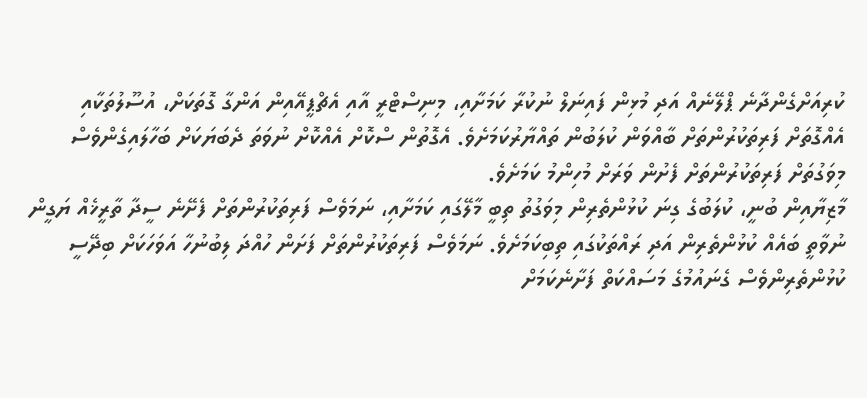ކުރިއަށްގެންދާނެ ޕްލޭނެއް އަދި މުޅިން ފައިނަލް ނުކުރާ ކަމަށާއި، މިނިސްޓްރީ އާއި އެޗްޕީއޭއިން އަންގާ ގޮތަކަށް، އުސޫލުތަކާއި އެއްގޮތަށް ފަރިތަކުރުންތަށް ބާއްވަން ކުލަބުން ތައްޔާރުކަމަށެވެ. އެގޮތުން ސްކޮށް އެއްކޮށް ނުވަތަ ދެބަޔަކަށް ބަހާލައިގެންވެސް މިވަގުތަށް ފަރިތަކުރުންތަށް ފެށުން ވަރަށް މުހިންމު ކަމަށެވެ.
މާޒިޔާއިން ބުނީ، ކުލަބުގެ ގިނަ ކުޅުންތެރިން މިވަގުތު ތިބީ މާލޭގައި ކަމަށާއި، ނަމަވެސް ފަރިތަކުރުންތަށް ފެށޭނެ ސީދާ ތާރީޚެއް ޔަގީން ނުވާތީ ބައެއް ކުޅުންތެރިން އަދި ރައްތަކުގައި ތިބިކަމަށެވެ. ނަމަވެސް ފަރިތަކުރުންތަށް ފަށަން ހުއްދަ ލިބުނުހާ އަވަހަކަށް ބިދޭސީ ކުޅުންތެރިންވެސް ގެނައުމުގެ މަސައްކަތް ފަށާނެކަމަށް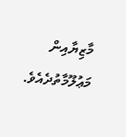މާޒިޔާއިން މަޢުލޫމާތުދެއެވެ.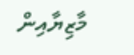މާޒިޔާއިން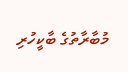މުބާރާތުގެ ބާކީހުރި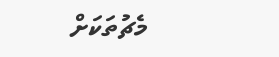މެޗުތަކަށް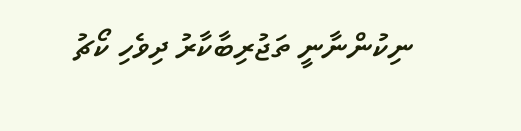ނިކުންނާނީ ތަޖުރިބާކާރު ދިވެހި ކޯޗު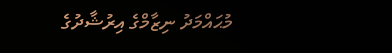މުޙައްމަދު ނިޒާމްގެ އިރުޝާދުގެ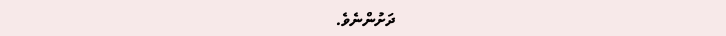ދަށުންނެވެ.